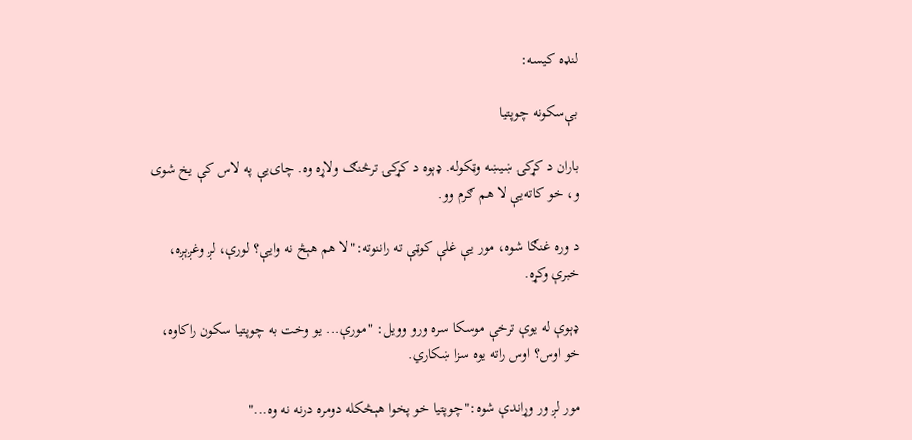لنډه کیسه:

بې‌سکونه چوپتیا

باران د کړکۍ ښیښه وټکوله. ډېوه د کړکۍ ترڅنګ ولاړه وه. چای‌یې په لاس کې یخ شوی و، خو کاته‌یې لا هم ګرم وو.

د وره غنګا شوه، مور یې غلې کوټې ته راننوته:"لا هم هېڅ نه وایې؟ لورې، لږ وغږېږه، خبرې وکړه.

ډېوې له یوې ترخې موسکا سره ورو وویل: "مورې... یو وخت به چوپتیا سکون راکاوه، خو اوس؟ اوس راته یوه سزا ښکاري.

مور لږ ور وړاندې شوه:"چوپتیا خو پخوا هېڅکله دومره درنه نه وه..."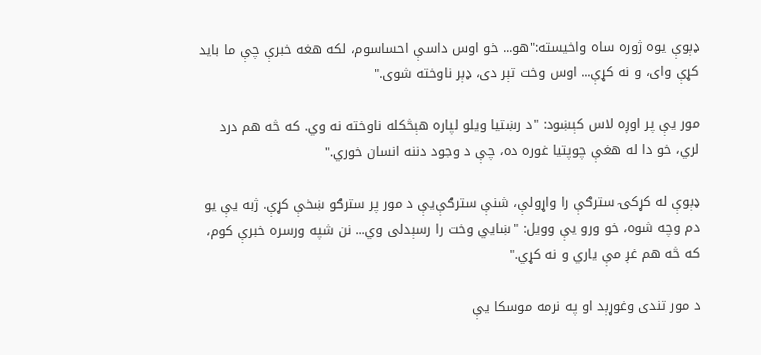ډېوې یوه ژوره ساه واخیسته:"هو... خو اوس داسې احساسوم، لکه هغه خبرې چې ما باید کړې وای، و نه کړې... اوس وخت تېر دی، ډېر ناوخته شوی."

مور یې پر اوږه‌ لاس کېښود: "د رښتیا ویلو لپاره هېڅکله ناوخته نه وي. که څه هم درد لري، خو دا له هغې چوپتیا غوره ده، چې د وجود دننه انسان خوري."

ډېوې له کړکۍ سترګې را واړولې، شنې سترګې‌یې د مور پر سترګو ښخې کړې. ژبه‌ یې یو دم وچه شوه، خو ورو یې وویل: "ښايي وخت را رسېدلی وي... نن شپه ورسره خبرې کوم، که څه هم غږ مې یاري و نه کړي."

د مور تندی وغوړېد او په نرمه موسکا یې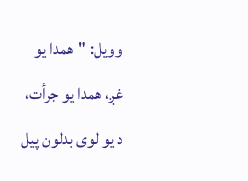وویل: "همدا یو غږ، همدا یو جرأت، د یو لوی بدلون پیل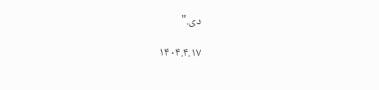دی."

۱۴۰۴.۴.۱۷